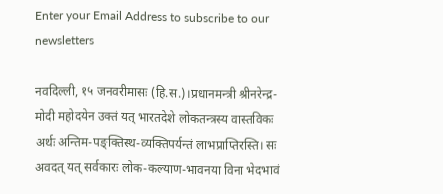Enter your Email Address to subscribe to our newsletters

नवदिल्ली, १५ जनवरीमासः (हि.स.)।प्रधानमन्त्री श्रीनरेन्द्र-मोदी महोदयेन उक्तं यत् भारतदेशे लोकतन्त्रस्य वास्तविकः अर्थः अन्तिम-पङ्क्तिस्थ-व्यक्तिपर्यन्तं लाभप्राप्तिरस्ति। सः अवदत् यत् सर्वकारः लोक-कल्याण-भावनया विना भेदभावं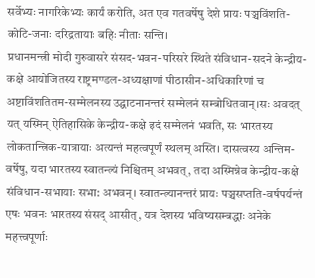सर्वेभ्यः नागरिकेभ्यः कार्यं करोति, अत एव गतवर्षेषु देशे प्रायः पञ्चविंशति-कोटि-जनाः दरिद्रतायाः बहिः नीताः सन्ति।
प्रधानमन्त्री मोदी गुरुवासरे संसद-भवन-परिसरे स्थिते संविधान-सदने केन्द्रीय-कक्षे आयोजितस्य राष्ट्रमण्डल-अध्यक्षाणां पीठासीन-अधिकारिणां च अष्टाविंशतितम-सम्मेलनस्य उद्घाटनानन्तरं सम्मेलनं सम्बोधितवान्।सः अवदत् यत् यस्मिन् ऐतिहासिके केन्द्रीय-कक्षे इदं सम्मेलनं भवति, सः भारतस्य लोकतान्त्रिक-यात्रायाः अत्यन्तं महत्वपूर्णं स्थलम् अस्ति। दासत्वस्य अन्तिम-वर्षेषु, यदा भारतस्य स्वातन्त्र्यं निश्चितम् अभवत्, तदा अस्मिन्नेव केन्द्रीय-कक्षे संविधान-सभायाः सभा: अभवन्। स्वातन्त्र्यानन्तरं प्रायः पञ्चसप्तति-वर्षपर्यन्तं एषः भवनः भारतस्य संसद् आसीत्, यत्र देशस्य भविष्यसम्बद्धाः अनेके महत्त्वपूर्णाः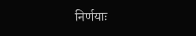निर्णयाः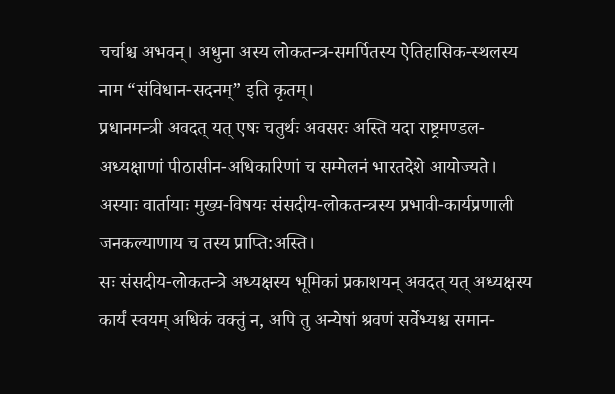चर्चाश्च अभवन्। अधुना अस्य लोकतन्त्र-समर्पितस्य ऐतिहासिक-स्थलस्य नाम “संविधान-सदनम्” इति कृतम्।
प्रधानमन्त्री अवदत् यत् एषः चतुर्थः अवसरः अस्ति यदा राष्ट्रमण्डल-अध्यक्षाणां पीठासीन-अधिकारिणां च सम्मेलनं भारतदेशे आयोज्यते। अस्याः वार्तायाः मुख्य-विषयः संसदीय-लोकतन्त्रस्य प्रभावी-कार्यप्रणाली जनकल्याणाय च तस्य प्राप्ति:अस्ति।
सः संसदीय-लोकतन्त्रे अध्यक्षस्य भूमिकां प्रकाशयन् अवदत् यत् अध्यक्षस्य कार्यं स्वयम् अधिकं वक्तुं न, अपि तु अन्येषां श्रवणं सर्वेभ्यश्च समान-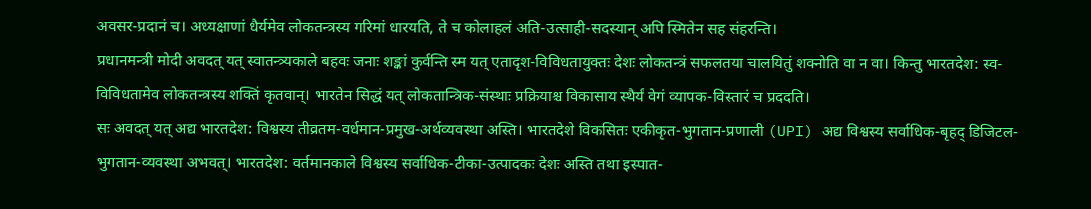अवसर-प्रदानं च। अध्यक्षाणां धैर्यमेव लोकतन्त्रस्य गरिमां धारयति, ते च कोलाहलं अति-उत्साही-सदस्यान् अपि स्मितेन सह संहरन्ति।
प्रधानमन्त्री मोदी अवदत् यत् स्वातन्त्र्यकाले बहवः जनाः शङ्कां कुर्वन्ति स्म यत् एतादृश-विविधतायुक्तः देशः लोकतन्त्रं सफलतया चालयितुं शक्नोति वा न वा। किन्तु भारतदेश: स्व-विविधतामेव लोकतन्त्रस्य शक्तिं कृतवान्। भारतेन सिद्धं यत् लोकतान्त्रिक-संस्थाः प्रक्रियाश्च विकासाय स्थैर्यं वेगं व्यापक-विस्तारं च प्रददति।
सः अवदत् यत् अद्य भारतदेश: विश्वस्य तीव्रतम-वर्धमान-प्रमुख-अर्थव्यवस्था अस्ति। भारतदेशे विकसितः एकीकृत-भुगतान-प्रणाली (UPI) अद्य विश्वस्य सर्वाधिक-बृहद् डिजिटल-भुगतान-व्यवस्था अभवत्। भारतदेश: वर्तमानकाले विश्वस्य सर्वाधिक-टीका-उत्पादकः देशः अस्ति तथा इस्पात-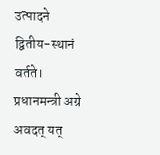उत्पादने द्वितीय-स्थानं वर्तते।
प्रधानमन्त्री अग्रे अवदत् यत्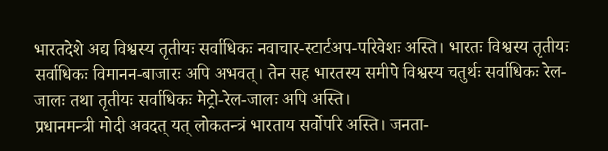भारतदेशे अद्य विश्वस्य तृतीयः सर्वाधिकः नवाचार-स्टार्टअप-परिवेशः अस्ति। भारतः विश्वस्य तृतीयः सर्वाधिकः विमानन-बाजारः अपि अभवत्। तेन सह भारतस्य समीपे विश्वस्य चतुर्थः सर्वाधिकः रेल-जालः तथा तृतीयः सर्वाधिकः मेट्रो-रेल-जालः अपि अस्ति।
प्रधानमन्त्री मोदी अवदत् यत् लोकतन्त्रं भारताय सर्वोपरि अस्ति। जनता-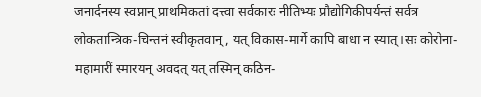जनार्दनस्य स्वप्नान् प्राथमिकतां दत्त्वा सर्वकारः नीतिभ्यः प्रौद्योगिकीपर्यन्तं सर्वत्र लोकतान्त्रिक-चिन्तनं स्वीकृतवान्, यत् विकास-मार्गे कापि बाधा न स्यात्।सः कोरोना-महामारीं स्मारयन् अवदत् यत् तस्मिन् कठिन-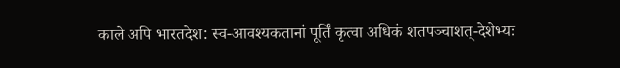काले अपि भारतदेश: स्व-आवश्यकतानां पूर्तिं कृत्वा अधिकं शतपञ्चाशत्-देशेभ्यः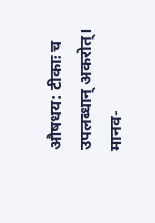औषधय: टीकाः च उपलब्धान् अकरोत्।
मानव-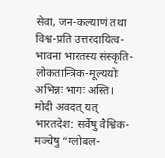सेवा, जन-कल्याणं तथा विश्व-प्रति उत्तरदायित्व-भावना भारतस्य संस्कृति-लोकतान्त्रिक-मूल्ययोः अभिन्नः भागः अस्ति।
मोदी अवदत् यत् भारतदेश: सर्वेषु वैश्विक-मञ्चेषु “ग्लोबल-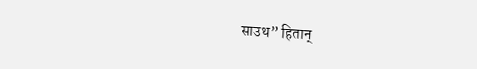साउथ” हितान्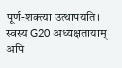पूर्ण-शक्त्या उत्थापयति। स्वस्य G20 अध्यक्षतायाम् अपि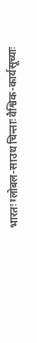भारतः ग्लोबल-साउथ चिन्ताः वैश्विक-कार्यसूच्याः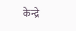केन्द्रे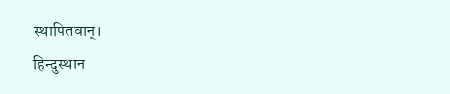स्थापितवान्।
हिन्दुस्थान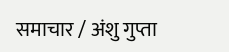समाचार / अंशु गुप्ता